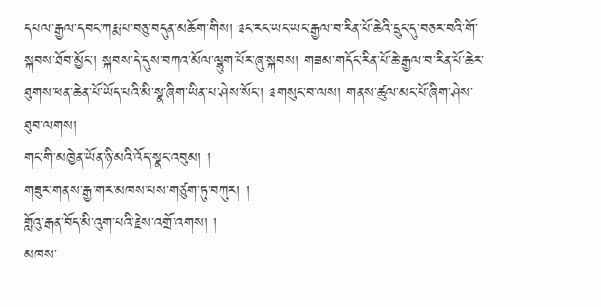དཔལ་རྒྱལ་དབང་ཀརྨ་པ་བཅུ་བདུན་མཆོག་གིས། ༉ང་རང་ཡང་ཡང་རྒྱལ་བ་རིན་པོ་ཆེའི་དྲུང་དུ་བཅར་བའི་གོ་སྐབས་ཐོབ་མྱོང་། སྐབས་དེ་དུས་བཀའ་མོལ་ལྷུག་པོར་ཞུ་སྐབས། གཟམ་གདོང་རིན་པོ་ཆེ་རྒྱལ་བ་རིན་པོ་ཆེར་ཐུགས་ཕན་ཆེན་པོ་ཡོད་པའི་མི་སྣ་ཞིག་ཡིན་པ་ཤེས་སོང་། ༉གསུང་བ་ལས། གནས་ཚུལ་མང་པོ་ཞིག་ཤེས་ཐུབ་ལགས།
གང་གི་མཁྱེན་ཡོན་ཉི་མའི་འོད་སྣང་འབུམ། །
གཟུར་གནས་རྒྱ་གར་མཁས་པས་གཙུག་ཏུ་བཀུར། །
གློའུ་རྒན་བོད་མི་འུག་པའི་རྗེས་འགྲོ་འགས། །
མཁས་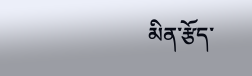མིན་རྩོད་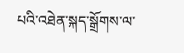པའི་འཐེན་སྐད་སྒྲོགས་ལ་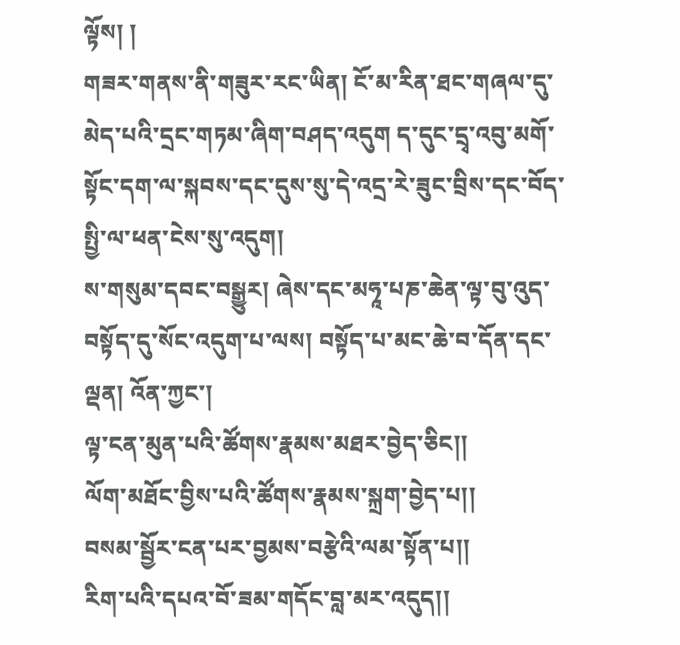ལྟོས། །
གཟར་གནས་ནི་གཟུར་རང་ཡིན། ངོ་མ་རིན་ཐང་གཞལ་དུ་མེད་པའི་དྲང་གཏམ་ཞིག་བཤད་འདུག ད་དུང་དྲྭ་འབུ་མགོ་སྟོང་དག་ལ་སྐབས་དང་དུས་སུ་དེ་འདྲ་རེ་ཟུང་བྲིས་དང་བོད་སྤྱི་ལ་ཕན་ངེས་སུ་འདུག།
ས་གསུམ་དབང་བསྒྱུར། ཞེས་དང་མཧཱ་པཎ་ཆེན་ལྟ་བུ་འུད་བསྟོད་དུ་སོང་འདུག་པ་ལས། བསྟོད་པ་མང་ཆེ་བ་དོན་དང་ལྡན། འོན་ཀྱང་།
ལྟ་ངན་མུན་པའི་ཚོགས་རྣམས་མཐར་བྱེད་ཅིང།།
ལོག་མཐོང་བྱིས་པའི་ཚོགས་རྣམས་སྐྲག་བྱེད་པ།།
བསམ་སྦྱོར་ངན་པར་བྱམས་བརྩེའི་ལམ་སྟོན་པ།།
རིག་པའི་དཔའ་བོ་ཟམ་གདོང་བླ་མར་འདུད།།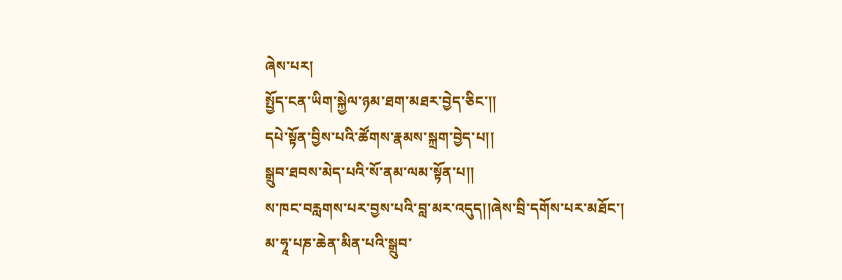ཞེས་པར།
སྤྱོད་ངན་ཡིག་སྐྱེལ་ཉམ་ཐག་མཐར་བྱེད་ཅིང་།།
དཔེ་སྟོན་བྱིས་པའི་ཚོགས་རྣམས་སྐྲག་བྱེད་པ།།
སྒྲུབ་ཐབས་མེད་པའི་སོ་ནམ་ལམ་སྟོན་པ།།
ས་ཁང་བརླགས་པར་བྱས་པའི་བླ་མར་འདུད།།ཞེས་བྲི་དགོས་པར་མཐོང་།
མ་ཧཱ་པཎ་ཆེན་མིན་པའི་སྒྲུབ་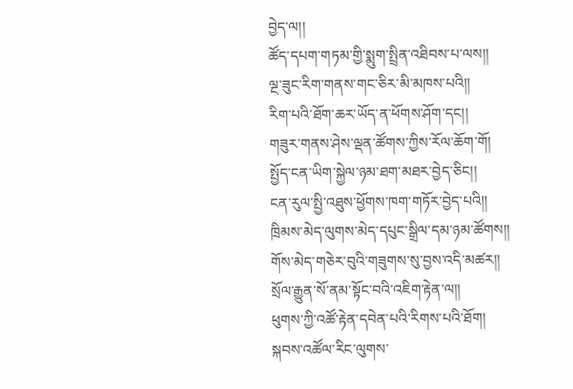བྱེད་ལ།།
ཚོད་དཔག་གཏམ་གྱི་སྨུག་སྤྲིན་འཐིབས་པ་ལས།།
ལྔ་ཟུང་རིག་གནས་གང་ཅིར་མི་མཁས་པའི།།
རིག་པའི་ཐོག་ཆར་ཡོད་ན་ཕོགས་ཤོག་དང།།
གཟུར་གནས་ཤེས་ལྡན་ཚོགས་ཀྱིས་རོལ་ཆོག་གོ།
སྤྱོད་ངན་ཡིག་སྐྱེལ་ཉམ་ཐག་མཐར་བྱེད་ཅིང།།
ངན་རུལ་སྤྱི་འཐུས་ཕྱོགས་ཁག་གཏོར་བྱེད་པའི།།
ཁྲིམས་མེད་ལུགས་མེད་དཔུང་སྒྲིལ་དམ་ཉམ་ཚོགས།།
གོས་མེད་གཅེར་བུའི་གཟུགས་སུ་བྱས་འདི་མཚར།།
སྲོལ་རྒྱུན་སོ་ནམ་སྟོང་བའི་འཇིག་རྟེན་ལ།།
ཕུགས་ཀྱི་འཚོ་རྟེན་དབེན་པའི་རིགས་པའི་ཐོག།
སྐབས་འཚོལ་རིང་ལུགས་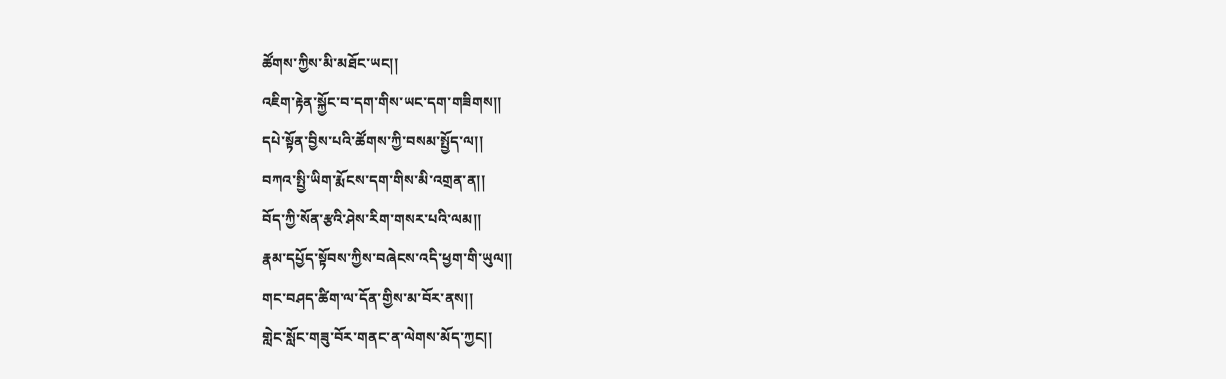ཚོགས་ཀྱིས་མི་མཐོང་ཡང།།
འཇིག་རྟེན་སྐྱོང་བ་དག་གིས་ཡང་དག་གཟིགས།།
དཔེ་སྟོན་བྱིས་པའི་ཚོགས་ཀྱི་བསམ་སྤྱོད་ལ།།
བཀའ་སྤྱི་ཡིག་རྨོངས་དག་གིས་མི་འགྲན་ན།།
བོད་ཀྱི་སོན་རྩའི་ཤེས་རིག་གསར་པའི་ལམ།།
རྣམ་དཔྱོད་སྟོབས་ཀྱིས་བཞེངས་འདི་ཕྱག་གི་ཡུལ།།
གང་བཤད་ཚིག་ལ་དོན་གྱིས་མ་བོར་ནས།།
གླེང་སློང་གཟུ་བོར་གནང་ན་ལེགས་མོད་ཀྱང།།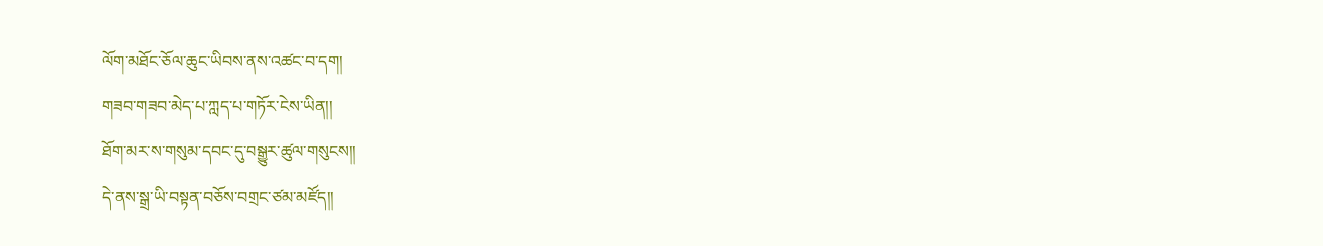ལོག་མཐོང་ཅོལ་ཆུང་ཡིབས་ནས་འཚང་བ་དག།
གཟབ་གཟབ་མེད་པ་ཀླད་པ་གཏོར་ངེས་ཡིན།།
ཐོག་མར་ས་གསུམ་དབང་དུ་བསྒྱུར་ཚུལ་གསུངས།།
དེ་ནས་སྒྲ་ཡི་བསྟན་བཅོས་བགྲང་ཙམ་མཛོད།།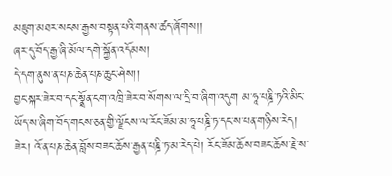མཇུག་མཐར་སངས་རྒྱས་བསྟན་པའི་གནས་ཚད་ཞོགས།།
ཞར་དུ་བོད་རྒྱ་ཞི་མོལ་དགེ་སྐྱོན་འདོམས།
དེ་དག་ནུས་ན་པཎ་ཆེན་པཎ་ཆུང་ཤེས།།
བྱང་སྐར་ཟེར་བ་དང་སྣྲོན་ངག་འཁྲི་ཟེར་བ་སོགས་ལ་དྲི་བ་ཞིག་འདུག མ་ཧཱ་པཎྜི་ཏའི་མིང་ཡོད་ས་ཞིག་བོད་གངས་ཅན་གྱི་ལྗོངས་ལ་རོང་ཟོམ་མ་ཧཱ་པཎྜི་ཏ་དང་ས་པན་གཉིས་རེད། ཟེར། འོ་ན་པཎ་ཆེན་བློས་བཟང་ཆོས་རྒྱན་པཎྜི་ཏ་མ་རེད་པེ། རོང་ཟོམ་ཆོས་བཟང་ཆོས་རྗེ་ས་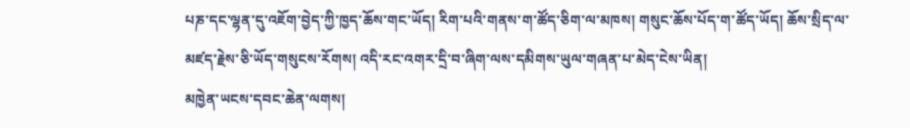པཎ་དང་ལྷན་དུ་འཇོག་བྱེད་ཀྱི་ཁྱད་ཆོས་གང་ཡོད། རིག་པའི་གནས་ག་ཚོད་ཅིག་ལ་མཁས། གསུང་ཆོས་པོད་ག་ཚོད་ཡོད། ཆོས་སྲིད་ལ་མཛད་རྗེས་ཅི་ཡོད་གསུངས་རོགས། འདི་རང་འགར་དྲི་བ་ཞིག་ལས་དམིགས་ཡུལ་གཞན་པ་མེད་ངེས་ཡིན།
མཁྱེན་ཡངས་དབང་ཆེན་ལགས།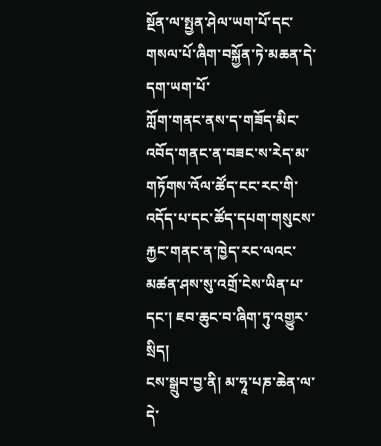སྔོན་ལ་སྤྱན་ཤེལ་ཡག་པོ་དང་གསལ་པོ་ཞིག་བསྐྱོན་ཏེ་མཆན་དེ་དག་ཡག་པོ་
ཀློག་གནང་ནས་ད་གཟོད་མིང་འབོད་གནང་ན་བཟང་ས་རེད་མ་གཏོགས་འོལ་ཚོད་ངང་རང་གི་འདོད་པ་དང་ཚོད་དཔག་གསུངས་རྐྱང་གནང་ན་ཁྱེད་རང་ལའང་མཚན་ཤས་སུ་འགྲོ་ངེས་ཡིན་པ་དང་། ཇབ་ཆུང་བ་ཞིག་ཏུ་འགྱུར་སྲིད།
ངས་སྒྲུབ་བྱ་ནི། མ་ཧཱ་པཎ་ཆེན་ལ་དེ་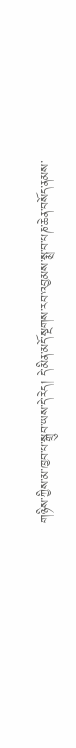གཉིས་ཀྱིས་མ་ཁྱབ་པ་སྒྲུབ་ཡས་དེ་རེད། དེ་མིན་མདོ་སྔགས་རབ་འབྱམས་སྨྲ་བ་པཎ་ཆེན་བསོད་ནམས་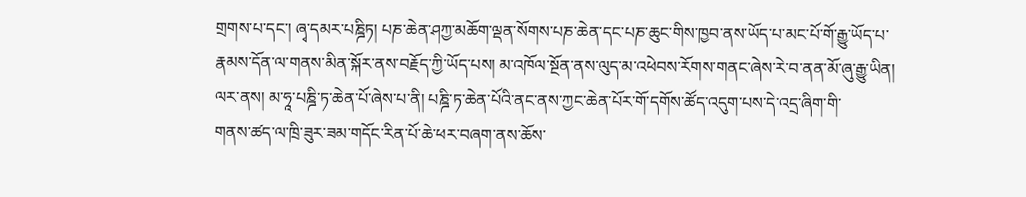གྲགས་པ་དང་། ཞྭ་དམར་པཎྜིཏ། པཎ་ཆེན་ཤཀྱ་མཆོག་ལྡན་སོགས་པཎ་ཆེན་དང་པཎ་ཆུང་གིས་ཁྱབ་ནས་ཡོད་པ་མང་པོ་གོ་རྒྱུ་ཡོད་པ་རྣམས་དོན་ལ་གནས་མིན་སྐོར་ནས་བརྗོད་ཀྱི་ཡོད་པས། མ་འཁོལ་སྔོན་ནས་ལུད་མ་འཕེབས་རོགས་གནང་ཞེས་རེ་བ་ནན་མོ་ཞུ་རྒྱུ་ཡིན།
ལར་ནས། མ་ཧཱ་པཎྜི་ཏ་ཆེན་པོ་ཞེས་པ་ནི། པཎྜི་ཏ་ཆེན་པོའི་ནང་ནས་ཀྱང་ཆེན་པོར་གོ་དགོས་ཚོད་འདུག་པས་དེ་འདྲ་ཞིག་གི་
གནས་ཚད་ལ་ཁྲི་ཟུར་ཟམ་གདོང་རིན་པོ་ཆེ་ཕར་བཞག་ནས་ཆོས་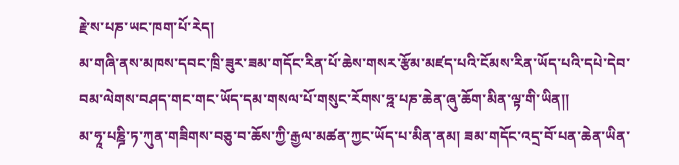རྗེ་ས་པཎ་ཡང་ཁག་པོ་རེད།
མ་གཞི་ནས་མཁས་དབང་ཁྲི་ཟུར་ཟམ་གདོང་རིན་པོ་ཆེས་གསར་རྩོམ་མཛད་པའི་ངོམས་རིན་ཡོད་པའི་དཔེ་དེབ་བམ་ལེགས་བཤད་གང་གང་ཡོད་དམ་གསལ་པོ་གསུང་རོགས་ཧྰ་པཎ་ཆེན་ཞུ་ཆོག་མིན་ལྟ་གི་ཡིན།།
མ་ཧཱ་པཎྜི་ཏ་ཀུན་གཟིགས་བཅུ་བ་ཆོས་ཀྱི་རྒྱལ་མཚན་ཀྱང་ཡོད་པ་མིན་ནམ། ཟམ་གདོང་འདྲ་བོ་པན་ཆེན་ཡིན་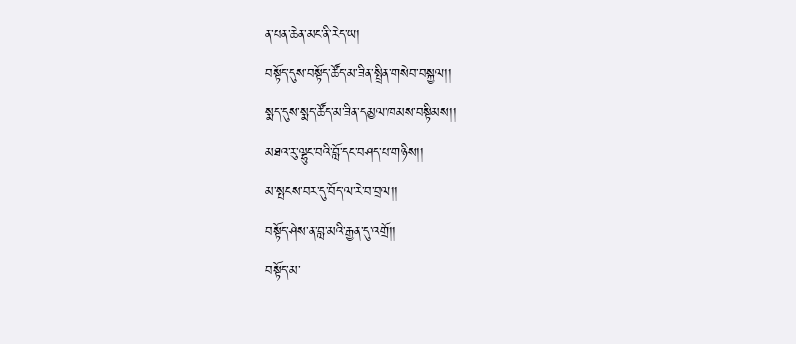ན་པན་ཆེན་མང་ནི་རེད་ཡ།
བསྟོད་དུས་བསྟོད་ཚོད་མ་ཟིན་སྤྲིན་གསེབ་བསྐྱལ།།
སྨད་དུས་སྨད་ཚོད་མ་ཟིན་དམྱལ་ཁམས་བསྟིམས།།
མཐའ་རུ་ལྷུང་བའི་བློ་དང་བཤད་པ་གཉིས།།
མ་སྤངས་བར་དུ་བོད་ལ་རེ་བ་བྲལ།།
བསྟོད་ཤེས་ན་བླ་མའི་རྒྱན་དུ་འགྲོ།།
བསྟོད་མ་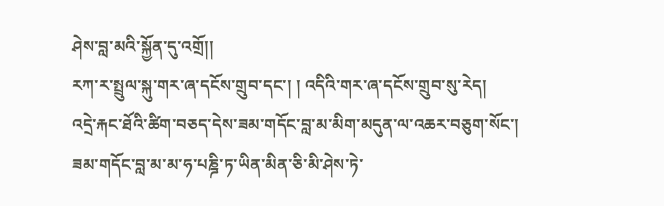ཤེས་བླ་མའི་སྐྱོན་དུ་འགྲོ།།
རཀ་ར་སྤྲུལ་སྐུ་གར་ཞ་དངོས་གྲུབ་དང་། ། འདིའི་གར་ཞ་དངོས་གྲུབ་སུ་རེད།
འདྲེ་རྐང་ཐོའི་ཚིག་བཅད་དེས་ཟམ་གདོང་བླ་མ་མིག་མདུན་ལ་འཆར་བཅུག་སོང་།
ཟམ་གདོང་བླ་མ་མ་ཧ་པཎྜི་ཏ་ཡིན་མིན་ཅི་མི་ཤེས་ཏེ་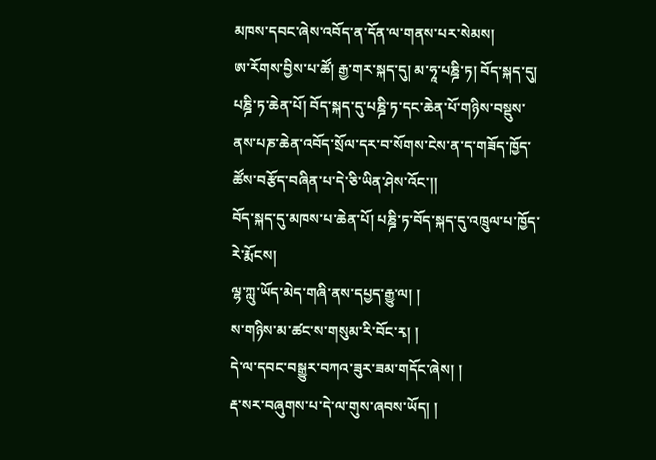མཁས་དབང་ཞེས་འབོད་ན་དོན་ལ་གནས་པར་སེམས།
ཨ་རོགས་བྱིས་པ་ཚོ། རྒྱ་གར་སྐད་དུ། མ་ཧཱ་པཎྜི་ཏ། བོད་སྐད་དུ། པཎྜི་ཏ་ཆེན་པོ། བོད་སྐད་དུ་པཎྜི་ཏ་དང་ཆེན་པོ་གཉིས་བསྡུས་ནས་པཎ་ཆེན་འབོད་སྲོལ་དར་བ་སོགས་ངེས་ན་ད་གཟོད་ཁྱོད་ཚོས་བརྩོད་བཞིན་པ་དེ་ཅི་ཡིན་ཤེས་འོང་།།
བོད་སྐད་དུ་མཁས་པ་ཆེན་པོ། པཎྜི་ཏ་བོད་སྐད་དུ་འཁྲུལ་པ་ཁྱོད་རེ་རྨོངས།
ལྷ་ཀླུ་ཡོད་མེད་གཞི་ནས་དཔྱད་རྒྱུ་ལ། །
ས་གཉིས་མ་ཚང་ས་གསུམ་རི་བོང་རྭ། །
དེ་ལ་དབང་བསྒྱུར་བཀའ་ཟུར་ཟམ་གདོང་ཞེས། །
རྡ་སར་བཞུགས་པ་དེ་ལ་གུས་ཞབས་ཡོད། །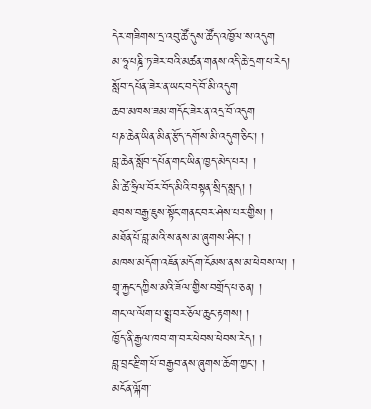དེར་གཟིགས་དྲ་འབུ་ཚོ་དུས་ཚོད་འཁྱོལ་ས་འདུག
མ་ཧཱ་པཎྜི་ཏ་ཟེར་བའི་མཚན་གནས་འདི་ཆེ་དྲག་པ་རེད།
སློབ་དཔོན་ཟེར་ན་ཡང་བདེ་བོ་མི་འདུག
ཆབ་མཁས་ཟམ་གདོང་ཟེར་ན་འདྲ་བོ་འདུག
པཎ་ཆེན་ཡིན་མིན་རྩོད་དགོས་མི་འདུག་ཅིང་། །
བླ་ཆེན་སློབ་དཔོན་གང་ཡིན་ཁྱད་མེད་པར། །
མི་ཚེ་ཧྲིལ་བོར་བོད་མིའི་བསྟན་སྲིད་སླད། །
ཐབས་བརྒྱ་ཇུས་སྟོང་གནང་བར་ཤེས་པར་གྱིས། །
མཐོན་པོ་བླ་མའི་ས་ནས་མ་ཞུགས་ཤིང་། །
མཁས་མདོག་འཇོན་མདོག་ངོམས་ནས་མ་ཕེབས་ལ། །
གྲྭ་རྐྱང་དཀྱིས་མའི་ཟོལ་གྱིས་བགྲོད་པ་ཅན། །
གང་ལ་ལོག་པ་སྨྲ་བར་ཅོལ་ཆུང་རྟགས། །
ཁྱོད་ནི་རྒྱལ་ཁབ་ག་བར་ཕེབས་ཕེབས་རེད། །
བླ་བྲང་རྫིག་པོ་བརྒྱབ་ནས་ཞུགས་ཆོག་ཀྱང་། །
མངོན་ལྐོག་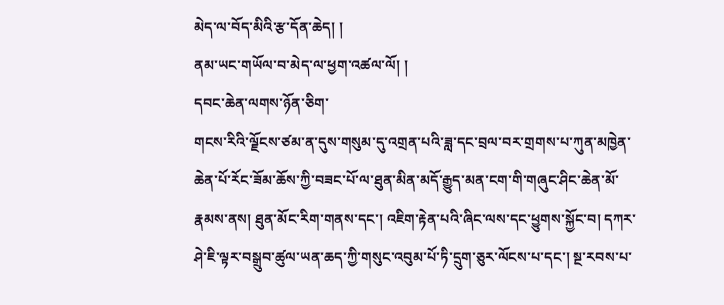མེད་ལ་བོད་མིའི་རྩ་དོན་ཆེད། །
ནམ་ཡང་གཡོལ་བ་མེད་ལ་ཕྱག་འཚལ་ལོ། །
དབང་ཆེན་ལགས་ཉོན་ཅིག་
གངས་རིའི་ལྗོངས་ཙམ་ན་དུས་གསུམ་དུ་འགྲན་པའི་ཟླ་དང་བྲལ་བར་གྲགས་པ་ཀུན་མཁྱེན་ཆེན་པོ་རོང་ཟོམ་ཆོས་ཀྱི་བཟང་པོ་ལ་ཐུན་མིན་མདོ་རྒྱུད་མན་ངག་གི་གཞུང་ཤིང་ཆེན་མོ་རྣམས་ནས། ཐུན་མོང་རིག་གནས་དང་། འཇིག་རྟེན་པའི་ཞིང་ལས་དང་ཕྱུགས་སྐྱོང་བ། དཀར་ཤེ་ཇི་ལྟར་བསྒྲུབ་ཚུལ་ཡན་ཆད་ཀྱི་གསུང་འབུམ་པོ་ཏི་དྲུག་ཅུར་ལོངས་པ་དང་། སྔ་རབས་པ་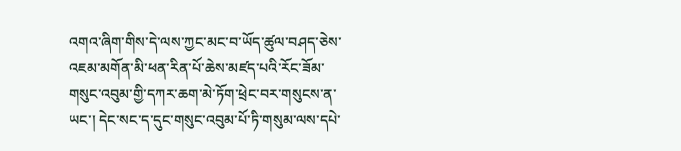འགའ་ཞིག་གིས་དེ་ལས་ཀྱང་མང་བ་ཡོད་ཚུལ་བཤད་ཅེས་འཇམ་མགོན་མི་ཕན་རིན་པོ་ཆེས་མཛད་པའི་རོང་ཟོམ་གསུང་འབུམ་གྱི་དཀར་ཆག་མེ་ཏོག་ཕྲེང་བར་གསུངས་ན་ཡང་། དེང་སང་ད་དུང་གསུང་འབུམ་པོ་ཏི་གསུམ་ལས་དཔེ་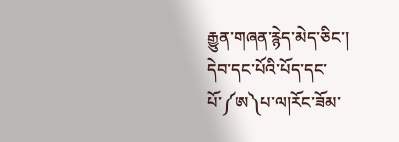རྒྱུན་གཞན་རྙེད་མེད་ཅིང་། དེབ་དང་པོའི་པོད་དང་པོ་༼ཨ༽པ་ལ།རོང་ཟོམ་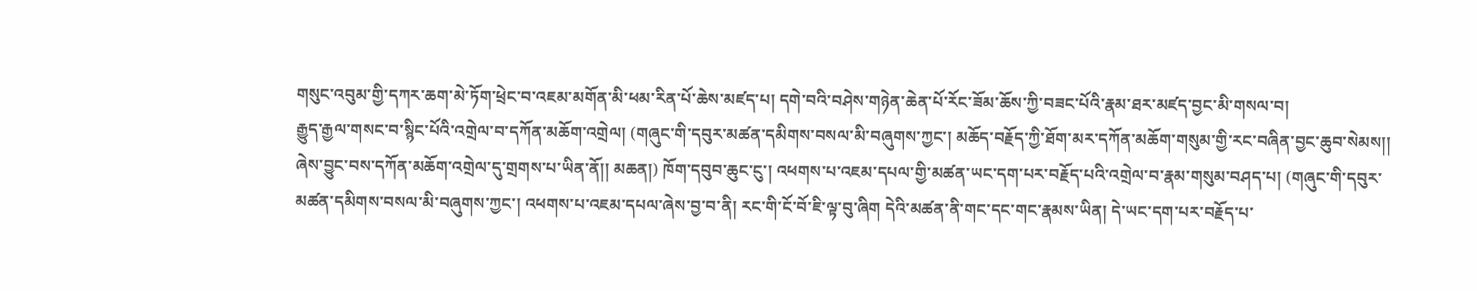གསུང་འབུམ་གྱི་དཀར་ཆག་མེ་ཏོག་ཕྲེང་བ་འཇམ་མགོན་མི་ཕམ་རིན་པོ་ཆེས་མཛད་པ། དགེ་བའི་བཤེས་གཉེན་ཆེན་པོ་རོང་ཟོམ་ཆོས་ཀྱི་བཟང་པོའི་རྣམ་ཐར་མཛད་བྱང་མི་གསལ་བ།
རྒྱུད་རྒྱལ་གསང་བ་སྙིང་པོའི་འགྲེལ་བ་དཀོན་མཆོག་འགྲེལ། (གཞུང་གི་དབུར་མཚན་དམིགས་བསལ་མི་བཞུགས་ཀྱང་། མཆོད་བརྗོད་ཀྱི་ཐོག་མར་དཀོན་མཆོག་གསུམ་གྱི་རང་བཞིན་བྱང་ཆུབ་སེམས།། ཞེས་བྱུང་བས་དཀོན་མཆོག་འགྲེལ་དུ་གྲགས་པ་ཡིན་ནོ།། མཆན།) ཁོག་དབུབ་ཆུང་ངུ་། འཕགས་པ་འཇམ་དཔལ་གྱི་མཚན་ཡང་དག་པར་བརྗོད་པའི་འགྲེལ་བ་རྣམ་གསུམ་བཤད་པ། (གཞུང་གི་དབུར་མཚན་དམིགས་བསལ་མི་བཞུགས་ཀྱང་། འཕགས་པ་འཇམ་དཔལ་ཞེས་བྱ་བ་ནི། རང་གི་ངོ་བོ་ཇི་ལྟ་བུ་ཞིག དེའི་མཚན་ནི་གང་དང་གང་རྣམས་ཡིན། དེ་ཡང་དག་པར་བརྗོད་པ་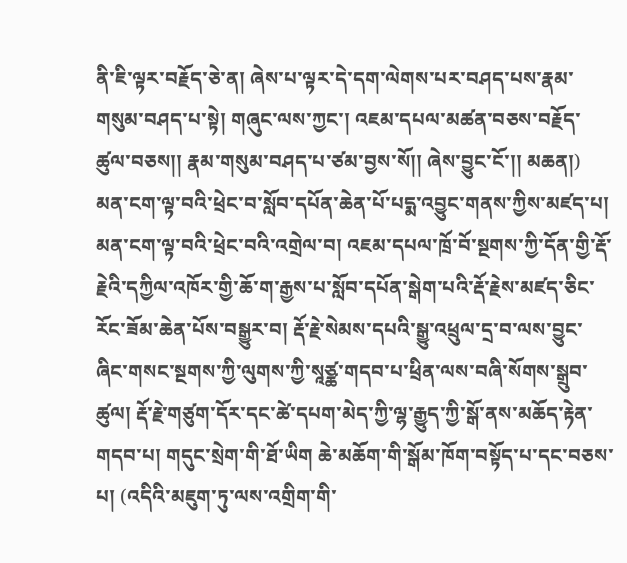ནི་ཇི་ལྟར་བརྗོད་ཅེ་ན། ཞེས་པ་ལྟར་དེ་དག་ལེགས་པར་བཤད་པས་རྣམ་གསུམ་བཤད་པ་སྟེ། གཞུང་ལས་ཀྱང་། འཇམ་དཔལ་མཚན་བཅས་བརྗོད་ཚུལ་བཅས།། རྣམ་གསུམ་བཤད་པ་ཙམ་བྱས་སོ།། ཞེས་བྱུང་ངོ་།། མཆན།) མན་ངག་ལྟ་བའི་ཕྲེང་བ་སློབ་དཔོན་ཆེན་པོ་པདྨ་འབྱུང་གནས་ཀྱིས་མཛད་པ། མན་ངག་ལྟ་བའི་ཕྲེང་བའི་འགྲེལ་བ། འཇམ་དཔལ་ཁྲོ་བོ་སྔགས་ཀྱི་དོན་གྱི་རྡོ་རྗེའི་དཀྱིལ་འཁོར་གྱི་ཆོ་ག་རྒྱས་པ་སློབ་དཔོན་སྒེག་པའི་རྡོ་རྗེས་མཛད་ཅིང་རོང་ཟོམ་ཆེན་པོས་བསྒྱུར་བ། རྡོ་རྗེ་སེམས་དཔའི་སྒྱུ་འཕྲུལ་དྲ་བ་ལས་བྱུང་ཞིང་གསང་སྔགས་ཀྱི་ལུགས་ཀྱི་སཱཙྪ་གདབ་པ་ཕྲིན་ལས་བཞི་སོགས་སྒྲུབ་ཚུལ། རྡོ་རྗེ་གཙུག་དོར་དང་ཚེ་དཔག་མེད་ཀྱི་ལྷ་རྒྱུད་ཀྱི་སྒོ་ནས་མཆོད་རྟེན་གདབ་པ། གདུང་སྲེག་གི་ཐོ་ཡིག ཆེ་མཆོག་གི་སྒོམ་ཁོག་བསྟོད་པ་དང་བཅས་པ། (འདིའི་མཇུག་ཏུ་ལས་འགྲིག་གི་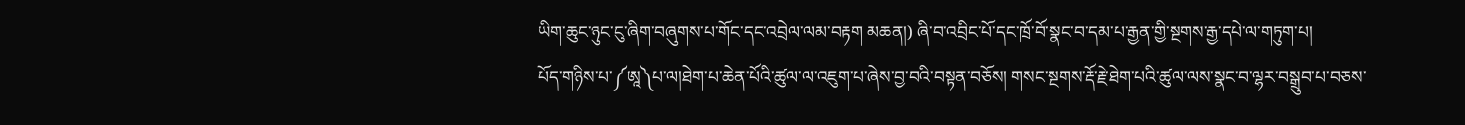ཡིག་ཆུང་ཉུང་ངུ་ཞིག་བཞུགས་པ་གོང་དང་འབྲེལ་ལམ་བརྟག མཆན།) ཞི་བ་འབྲིང་པོ་དང་ཁྲོ་བོ་སྣང་བ་དམ་པ་རྒྱན་གྱི་སྔགས་རྒྱ་དཔེ་ལ་གཏུག་པ།
པོད་གཉིས་པ་༼ཨཱ༽པ་ལ།ཐེག་པ་ཆེན་པོའི་ཚུལ་ལ་འཇུག་པ་ཞེས་བྱ་བའི་བསྟན་བཅོས། གསང་སྔགས་རྡོ་རྗེ་ཐེག་པའི་ཚུལ་ལས་སྣང་བ་ལྷར་བསྒྲུབ་པ་བཅས་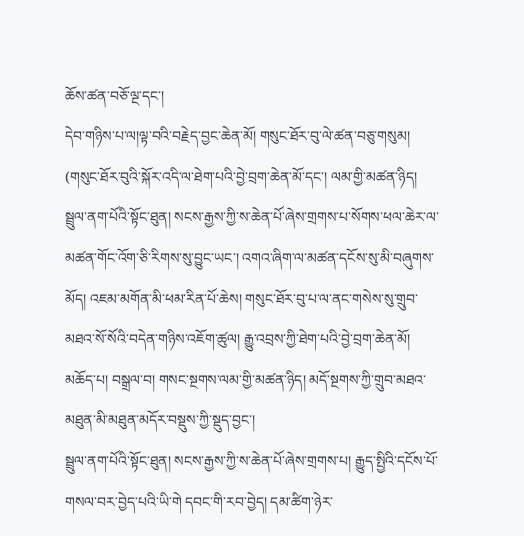ཆོས་ཚན་བཅོ་ལྔ་དང་།
དེབ་གཉིས་པ་ལ།ལྟ་བའི་བརྗེད་བྱང་ཆེན་མོ། གསུང་ཐོར་བུ་ལེ་ཚན་བཅུ་གསུམ། (གསུང་ཐོར་བུའི་སྐོར་འདི་ལ་ཐེག་པའི་བྱེ་བྲག་ཆེན་མོ་དང་། ལམ་གྱི་མཚན་ཉིད། སྦྲུལ་ནག་པོའི་སྟོང་ཐུན། སངས་རྒྱས་ཀྱི་ས་ཆེན་པོ་ཞེས་གྲགས་པ་སོགས་ཕལ་ཆེར་ལ་མཚན་གོང་འོག་ཅི་རིགས་སུ་བྱུང་ཡང་། འགའ་ཞིག་ལ་མཚན་དངོས་སུ་མི་བཞུགས་མོད། འཇམ་མགོན་མི་ཕམ་རིན་པོ་ཆེས། གསུང་ཐོར་བུ་པ་ལ་ནང་གསེས་སུ་གྲུབ་མཐའ་སོ་སོའི་བདེན་གཉིས་འཇོག་ཚུལ། རྒྱུ་འབྲས་ཀྱི་ཐེག་པའི་བྱེ་བྲག་ཆེན་མོ།
མཆོད་པ། བསྒྲལ་བ། གསང་སྔགས་ལམ་གྱི་མཚན་ཉིད། མདོ་སྔགས་ཀྱི་གྲུབ་མཐའ་མཐུན་མི་མཐུན་མདོར་བསྡུས་ཀྱི་སྡུད་བྱང་།
སྦྲུལ་ནག་པོའི་སྟོང་ཐུན། སངས་རྒྱས་ཀྱི་ས་ཆེན་པོ་ཞེས་གྲགས་པ། རྒྱུད་སྤྱིའི་དངོས་པོ་གསལ་བར་བྱེད་པའི་ཡི་གེ དབང་གི་རབ་བྱེད། དམ་ཚིག་ཉེར་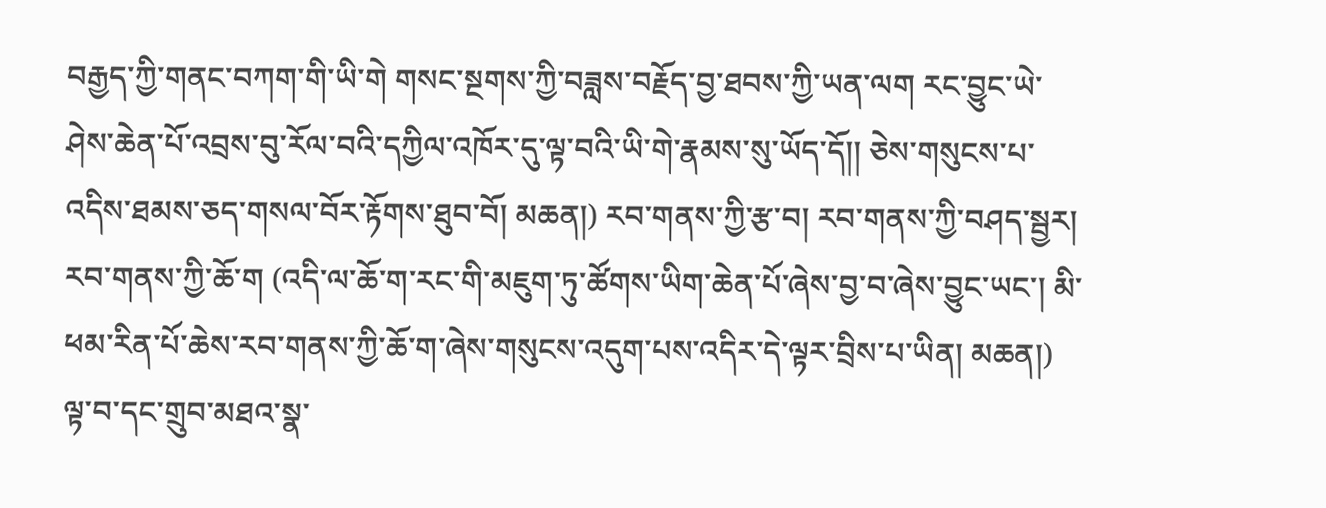བརྒྱད་ཀྱི་གནང་བཀག་གི་ཡི་གེ གསང་སྔགས་ཀྱི་བཟླས་བརྗོད་བྱ་ཐབས་ཀྱི་ཡན་ལག རང་བྱུང་ཡེ་ཤེས་ཆེན་པོ་འབྲས་བུ་རོལ་བའི་དཀྱིལ་འཁོར་དུ་ལྟ་བའི་ཡི་གེ་རྣམས་སུ་ཡོད་དོ།། ཅེས་གསུངས་པ་འདིས་ཐམས་ཅད་གསལ་བོར་རྟོགས་ཐུབ་བོ། མཆན།) རབ་གནས་ཀྱི་རྩ་བ། རབ་གནས་ཀྱི་བཤད་སྦྱར། རབ་གནས་ཀྱི་ཆོ་ག (འདི་ལ་ཆོ་ག་རང་གི་མཇུག་ཏུ་ཚོགས་ཡིག་ཆེན་པོ་ཞེས་བྱ་བ་ཞེས་བྱུང་ཡང་། མི་ཕམ་རིན་པོ་ཆེས་རབ་གནས་ཀྱི་ཆོ་ག་ཞེས་གསུངས་འདུག་པས་འདིར་དེ་ལྟར་བྲིས་པ་ཡིན། མཆན།) ལྟ་བ་དང་གྲུབ་མཐའ་སྣ་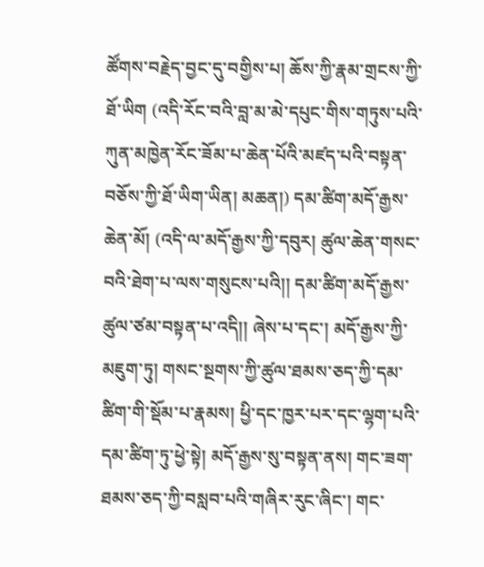ཚོགས་བརྗེད་བྱང་དུ་བགྱིས་པ། ཆོས་ཀྱི་རྣམ་གྲངས་ཀྱི་ཐོ་ཡིག (འདི་རོང་བའི་བླ་མ་མེ་དཔུང་གིས་གཏུས་པའི་ཀུན་མཁྱེན་རོང་ཟོམ་པ་ཆེན་པོའི་མཛད་པའི་བསྟན་བཅོས་ཀྱི་ཐོ་ཡིག་ཡིན། མཆན།) དམ་ཚིག་མདོ་རྒྱས་ཆེན་མོ། (འདི་ལ་མདོ་རྒྱས་ཀྱི་དབུར། ཚུལ་ཆེན་གསང་བའི་ཐེག་པ་ལས་གསུངས་པའི།། དམ་ཚིག་མདོ་རྒྱས་ཚུལ་ཙམ་བསྟན་པ་འདི།། ཞེས་པ་དང་། མདོ་རྒྱས་ཀྱི་མཇུག་ཏུ། གསང་སྔགས་ཀྱི་ཚུལ་ཐམས་ཅད་ཀྱི་དམ་ཚིག་གི་སྡོམ་པ་རྣམས། ཕྱི་དང་ཁྱར་པར་དང་ལྷག་པའི་དམ་ཚིག་ཏུ་ཕྱེ་སྟེ། མདོ་རྒྱས་སུ་བསྟན་ནས། གང་ཟག་ཐམས་ཅད་ཀྱི་བསླབ་པའི་གཞིར་རུང་ཞིང་། གང་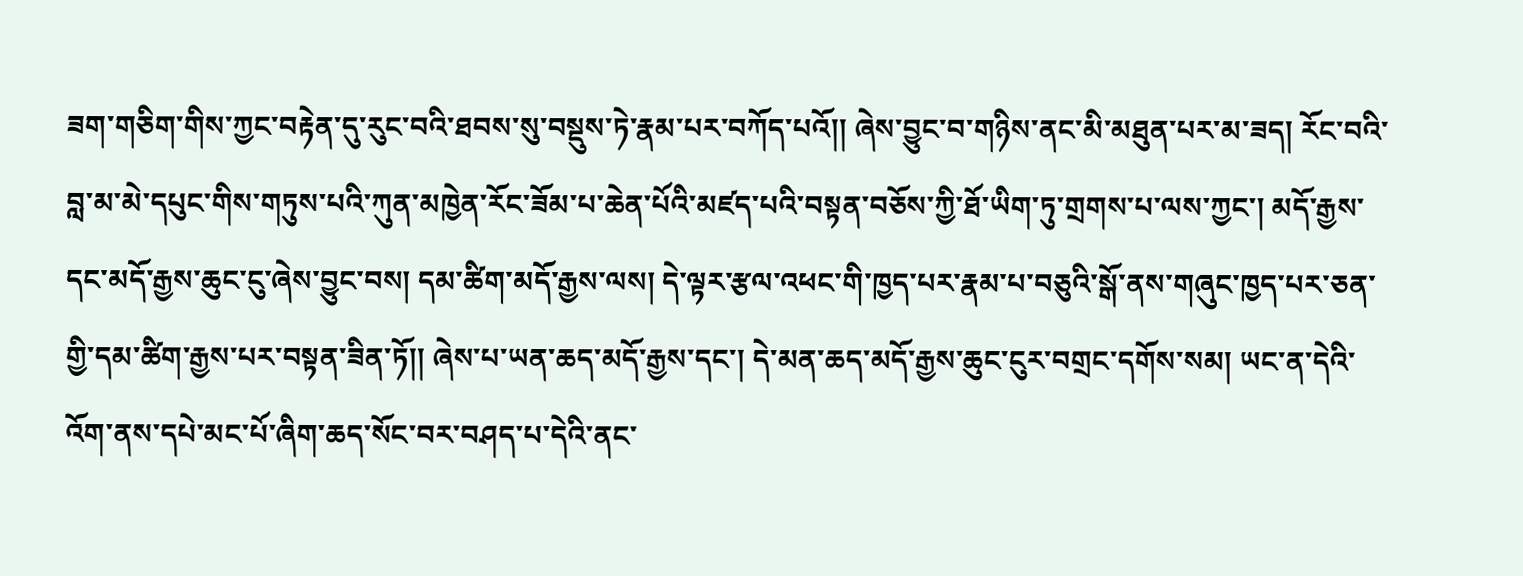ཟག་གཅིག་གིས་ཀྱང་བརྟེན་དུ་རུང་བའི་ཐབས་སུ་བསྡུས་ཏེ་རྣམ་པར་བཀོད་པའོ།། ཞེས་བྱུང་བ་གཉིས་ནང་མི་མཐུན་པར་མ་ཟད། རོང་བའི་བླ་མ་མེ་དཔུང་གིས་གཏུས་པའི་ཀུན་མཁྱེན་རོང་ཟོམ་པ་ཆེན་པོའི་མཛད་པའི་བསྟན་བཅོས་ཀྱི་ཐོ་ཡིག་ཏུ་གྲགས་པ་ལས་ཀྱང་། མདོ་རྒྱས་དང་མདོ་རྒྱས་ཆུང་ངུ་ཞེས་བྱུང་བས། དམ་ཚིག་མདོ་རྒྱས་ལས། དེ་ལྟར་རྩལ་འཕང་གི་ཁྱད་པར་རྣམ་པ་བཅུའི་སྒོ་ནས་གཞུང་ཁྱད་པར་ཅན་གྱི་དམ་ཚིག་རྒྱས་པར་བསྟན་ཟིན་ཏོ།། ཞེས་པ་ཡན་ཆད་མདོ་རྒྱས་དང་། དེ་མན་ཆད་མདོ་རྒྱས་ཆུང་ངུར་བགྲང་དགོས་སམ། ཡང་ན་དེའི་འོག་ནས་དཔེ་མང་པོ་ཞིག་ཆད་སོང་བར་བཤད་པ་དེའི་ནང་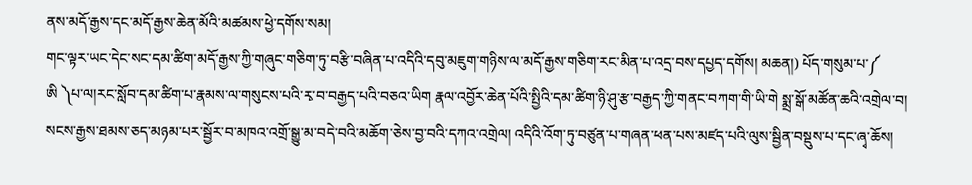ནས་མདོ་རྒྱས་དང་མདོ་རྒྱས་ཆེན་མོའི་མཚམས་ཕྱེ་དགོས་སམ།
གང་ལྟར་ཡང་དེང་སང་དམ་ཚིག་མདོ་རྒྱས་ཀྱི་གཞུང་གཅིག་ཏུ་བརྩི་བཞིན་པ་འདིའི་དབུ་མཇུག་གཉིས་ལ་མདོ་རྒྱས་གཅིག་རང་མིན་པ་འདྲ་བས་དཔྱད་དགོས། མཆན།) པོད་གསུམ་པ་༼ ཨི ༽པ་ལ།རང་སློབ་དམ་ཚིག་པ་རྣམས་ལ་གསུངས་པའི་རྭ་བ་བརྒྱད་པའི་བཅའ་ཡིག རྣལ་འབྱོར་ཆེན་པོའི་སྤྱིའི་དམ་ཚིག་ཉི་ཤུ་རྩ་བརྒྱད་ཀྱི་གནང་བཀག་གི་ཡི་གེ སྨྲ་སྒོ་མཚོན་ཆའི་འགྲེལ་བ། སངས་རྒྱས་ཐམས་ཅད་མཉམ་པར་སྦྱོར་བ་མཁའ་འགྲོ་སྒྱུ་མ་བདེ་བའི་མཆོག་ཅེས་བྱ་བའི་དཀའ་འགྲེལ། འདིའི་འོག་ཏུ་བཙུན་པ་གཞན་ཕན་པས་མཛད་པའི་ལུས་སྦྱིན་བསྡུས་པ་དང་ཞྭ་ཆོས།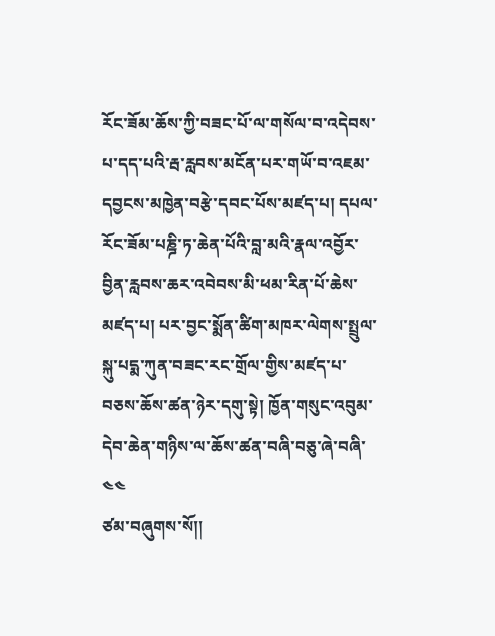རོང་ཟོམ་ཆོས་ཀྱི་བཟང་པོ་ལ་གསོལ་བ་འདེབས་པ་དད་པའི་རྦ་རླབས་མངོན་པར་གཡོ་བ་འཇམ་དབྱངས་མཁྱེན་བརྩེ་དབང་པོས་མཛད་པ། དཔལ་རོང་ཟོམ་པཎྜི་ཏ་ཆེན་པོའི་བླ་མའི་རྣལ་འབྱོར་བྱིན་རླབས་ཆར་འབེབས་མི་ཕམ་རིན་པོ་ཆེས་མཛད་པ། པར་བྱང་སྨོན་ཚིག་མཁར་ལེགས་སྤྲུལ་སྐུ་པདྨ་ཀུན་བཟང་རང་གྲོལ་གྱིས་མཛད་པ་བཅས་ཆོས་ཚན་ཉེར་དགུ་སྟེ། ཁྱོན་གསུང་འབུམ་དེབ་ཆེན་གཉིས་ལ་ཆོས་ཚན་བཞི་བཅུ་ཞེ་བཞི་༤༤
ཙམ་བཞུགས་སོ།།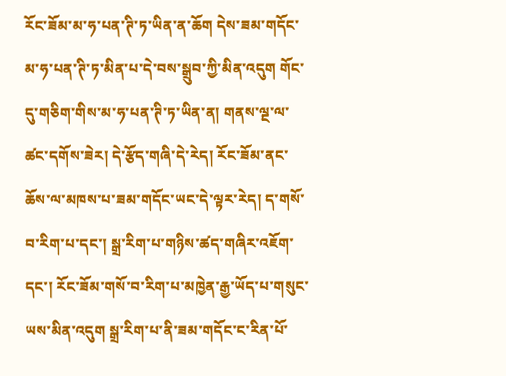རོང་ཟོམ་མ་ཧ་པན་ཊི་ཏ་ཡིན་ན་ཆོག དེས་ཟམ་གདོང་མ་ཧ་པན་ཊི་ཏ་མིན་པ་དེ་བས་སྒྲུབ་ཀྱི་མིན་འདུག གོང་དུ་གཅིག་གིས་མ་ཧ་པན་ཊི་ཏ་ཡིན་ན། གནས་ལྔ་ལ་ཚང་དགོས་ཟེར། དེ་རྩོད་གཞི་དེ་རེད། རོང་ཟོམ་ནང་ཆོས་ལ་མཁས་པ་ཟམ་གདོང་ཡང་དེ་ལྟར་རེད། ད་གསོ་བ་རིག་པ་དང་། སྒྲ་རིག་པ་གཉིས་ཚད་གཞིར་འཇོག་དང་། རོང་ཟོམ་གསོ་བ་རིག་པ་མཁྱེན་རྒྱ་ཡོད་པ་གསུང་ཡས་མིན་འདུག སྒྲ་རིག་པ་ནི་ཟམ་གདོང་ང་རིན་པོ་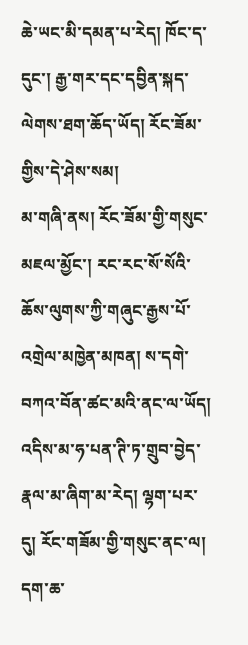ཆེ་ཡང་མི་དམན་པ་རེད། ཁོང་ད་དུང་། རྒྱ་གར་དང་དབྱིན་སྐད་ལེགས་ཐག་ཆོད་ཡོད། རོང་ཟོམ་གྱིས་དེ་ཤེས་སམ།
མ་གཞི་ནས། རོང་ཟོམ་གྱི་གསུང་མཇལ་མྱོང་། རང་རང་སོ་སོའི་ཆོས་ལུགས་ཀྱི་གཞུང་རྒྱས་པོ་འགྲེལ་མཁྱེན་མཁན། ས་དགེ་བཀའ་བོན་ཚང་མའི་ནང་ལ་ཡོད། འདིས་མ་ཧ་པན་ཊི་ཏ་གྲུབ་བྱེད་རྣལ་མ་ཞིག་མ་རེད། ལྷག་པར་དུ། རོང་གཟོམ་གྱི་གསུང་ནང་ལ། དག་ཆ་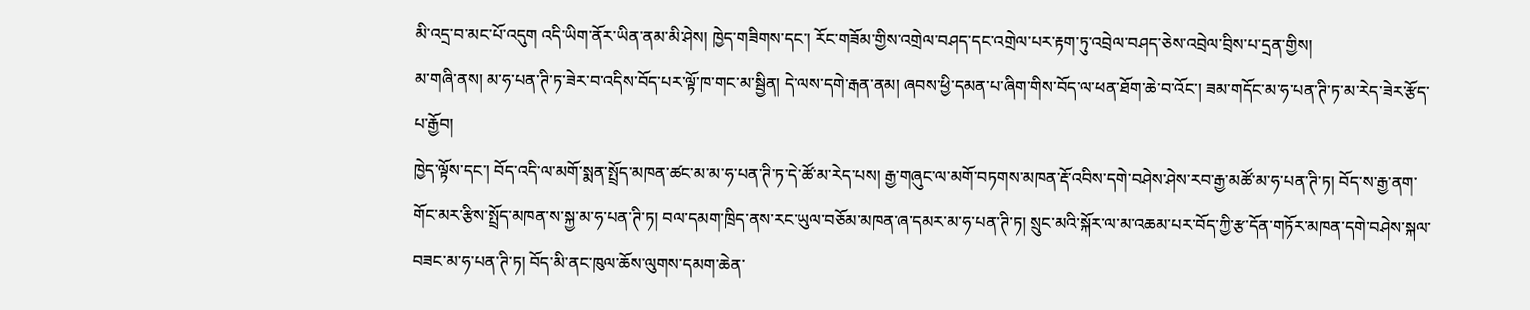མི་འདྲ་བ་མང་པོ་འདུག འདི་ཡིག་ནོར་ཡིན་ནམ་མི་ཤེས། ཁྱེད་གཟིགས་དང་། རོང་གཟོམ་གྱིས་འགྲེལ་བཤད་དང་འགྲེལ་པར་རྟག་ཏུ་འབྲེལ་བཤད་ཅེས་འབྲེལ་བྲིས་པ་དྲན་གྱིས།
མ་གཞི་ནས། མ་ཧ་པན་ཊི་ཏ་ཟེར་བ་འདིས་བོད་པར་ལྟོ་ཁ་གང་མ་སྦྱིན། དེ་ལས་དགེ་རྒན་ནམ། ཞབས་ཕྱི་དམན་པ་ཞིག་གིས་བོད་ལ་ཕན་ཐོག་ཆེ་བ་འོང་། ཟམ་གདོང་མ་ཧ་པན་ཊི་ཏ་མ་རེད་ཟེར་རྩོད་པ་རྒྱོབ།
ཁྱེད་ལྟོས་དང་། བོད་འདི་ལ་མགོ་སྨན་སྤྲོད་མཁན་ཚང་མ་མ་ཧ་པན་ཊི་ཏ་དེ་ཚོ་མ་རེད་པས། རྒྱ་གཞུང་ལ་མགོ་བཏགས་མཁན་རྡོ་འབིས་དགེ་བཤེས་ཤེས་རབ་རྒྱ་མཚོ་མ་ཧ་པན་ཊི་ཏ། བོད་ས་རྒྱ་ནག་གོང་མར་རྩིས་སྤྲོད་མཁན་ས་སྐྱ་མ་ཧ་པན་ཊི་ཏ། བལ་དམག་ཁྲིད་ནས་རང་ཡུལ་བཅོམ་མཁན་ཞ་དམར་མ་ཧ་པན་ཊི་ཏ། སྲུང་མའི་སྐོར་ལ་མ་འཆམ་པར་བོད་ཀྱི་རྩ་དོན་གཏོར་མཁན་དགེ་བཤེས་སྐལ་བཟང་མ་ཧ་པན་ཊི་ཏ། བོད་མི་ནང་ཁུལ་ཆོས་ལུགས་དམག་ཆེན་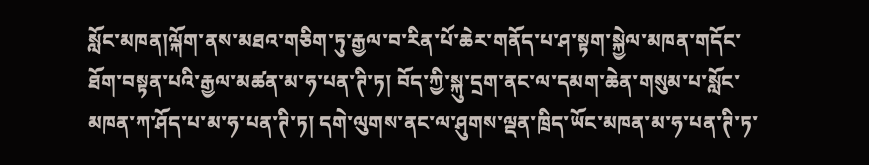སློང་མཁན།ལྐོག་ནས་མཐའ་གཅིག་ཏུ་རྒྱལ་བ་རིན་པོ་ཆེར་གནོད་པ་ཤ་སྟག་སྐྱེལ་མཁན་གདོང་ཐོག་བསྟན་པའི་རྒྱལ་མཚན་མ་ཧ་པན་ཊི་ཏ། བོད་ཀྱི་སྐུ་དྲག་ནང་ལ་དམག་ཆེན་གསུམ་པ་སློང་མཁན་ཀ་ཤོད་པ་མ་ཧ་པན་ཊི་ཏ། དགེ་ལུགས་ནང་ལ་ཤུགས་ལྡན་ཁྲིད་ཡོང་མཁན་མ་ཧ་པན་ཊི་ཏ་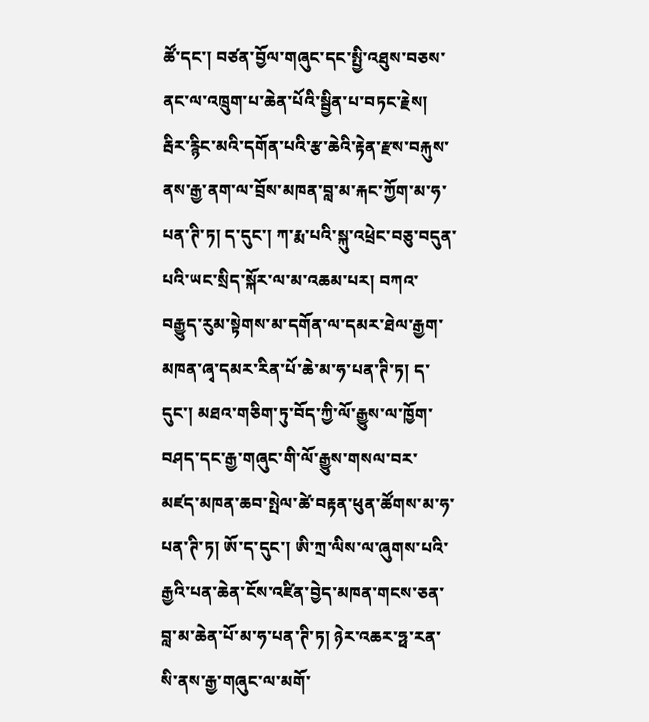ཚོ་དང་། བཙན་བྱོལ་གཞུང་དང་སྤྱི་འཐུས་བཅས་ནང་ལ་འཁྲུག་པ་ཆེན་པོའི་སྦྱིན་པ་བཏང་རྗེས། རྦིར་རྙིང་མའི་དགོན་པའི་རྩ་ཆེའི་རྟེན་རྫས་བརྐུས་ནས་རྒྱ་ནག་ལ་བྲོས་མཁན་བླ་མ་རྐང་ཀྱོག་མ་ཧ་པན་ཊི་ཏ། ད་དུང་། ཀ་རྨ་པའི་སྐུ་འཕྲེང་བཅུ་བདུན་པའི་ཡང་སྲིད་སྐོར་ལ་མ་འཆམ་པར། བཀའ་བརྒྱུད་རུམ་སྟེགས་མ་དགོན་ལ་དམར་ཐེལ་རྒྱག་མཁན་ཞྭ་དམར་རིན་པོ་ཆེ་མ་ཧ་པན་ཊི་ཏ། ད་དུང་། མཐའ་གཅིག་ཏུ་བོད་ཀྱི་ལོ་རྒྱུས་ལ་ཁྱོག་བཤད་དང་རྒྱ་གཞུང་གི་ལོ་རྒྱུས་གསལ་བར་མཛད་མཁན་ཆབ་སྤེལ་ཚེ་བརྟན་ཕུན་ཚོགས་མ་ཧ་པན་ཊི་ཏ། ཨོ་ད་དུང་། ཨི་ཀྲ་ལིས་ལ་ཞུགས་པའི་རྒྱའི་པན་ཆེན་ངོས་འཛིན་བྱེད་མཁན་གངས་ཅན་བླ་མ་ཆེན་པོ་མ་ཧ་པན་ཊི་ཏ། ཉེར་འཆར་ཧྥ་རན་སི་ནས་རྒྱ་གཞུང་ལ་མགོ་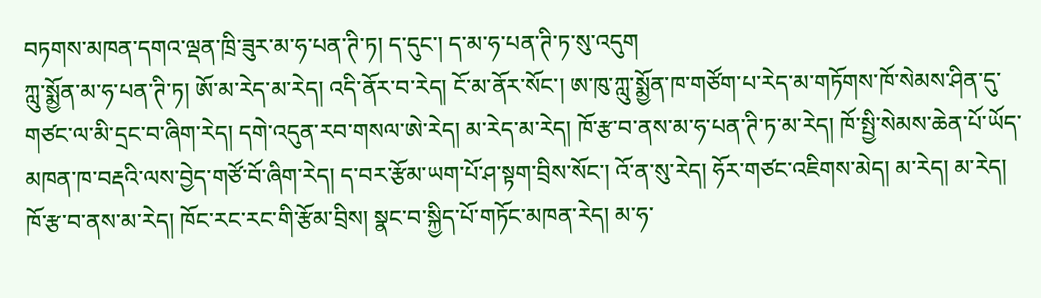བཏགས་མཁན་དགའ་ལྡན་ཁྲི་ཟུར་མ་ཧ་པན་ཊི་ཏ། ད་དུང་། ད་མ་ཧ་པན་ཊི་ཏ་སུ་འདུག
ཀླུ་སྨྱོན་མ་ཧ་པན་ཊི་ཏ། ཨོ་མ་རེད་མ་རེད། འདི་ནོར་བ་རེད། ངོ་མ་ནོར་སོང་། ཨ་ཁུ་ཀླུ་སྨྱོན་ཁ་གཙོག་པ་རེད་མ་གཏོགས་ཁོ་སེམས་ཤིན་དུ་གཙང་ལ་མི་དྲང་བ་ཞིག་རེད། དགེ་འདུན་རབ་གསལ་ཨེ་རེད། མ་རེད་མ་རེད། ཁོ་རྩ་བ་ནས་མ་ཧ་པན་ཊི་ཏ་མ་རེད། ཁོ་སྤྱི་སེམས་ཆེན་པོ་ཡོད་མཁན་ཁ་བརྡའི་ལས་བྱེད་གཙོ་བོ་ཞིག་རེད། ད་བར་རྩོམ་ཡག་པོ་ཤ་སྟག་བྲིས་སོང་། འོ་ན་སུ་རེད། ཧོར་གཙང་འཇིགས་མེད། མ་རེད། མ་རེད། ཁོ་རྩ་བ་ནས་མ་རེད། ཁོང་རང་རང་གི་རྩོམ་བྲིས། སྣང་བ་སྐྱིད་པོ་གཏོང་མཁན་རེད། མ་ཧ་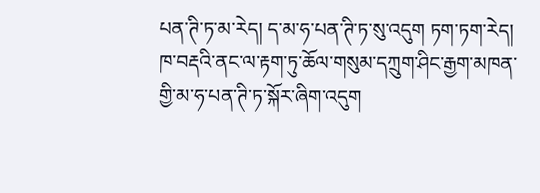པན་ཊི་ཏ་མ་རེད། ད་མ་ཧ་པན་ཊི་ཏ་སུ་འདུག ཏག་ཏག་རེད། ཁ་བརྡའི་ནང་ལ་རྟག་ཏུ་ཆོལ་གསུམ་དཀྲུག་ཤིང་རྒྱག་མཁན་གྱི་མ་ཧ་པན་ཊི་ཏ་སྐོར་ཞིག་འདུག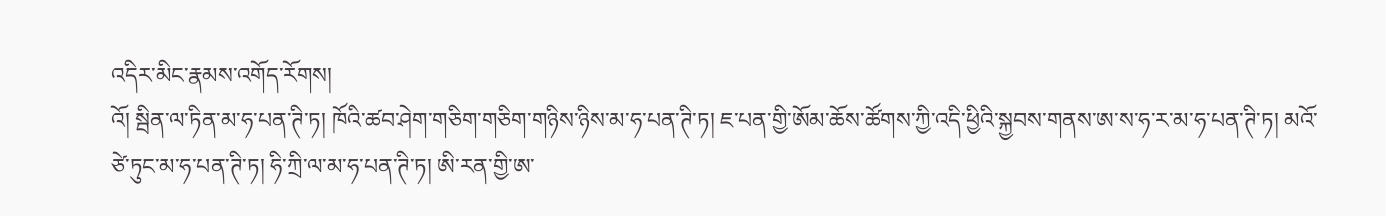འདིར་མིང་རྣམས་འགོད་རོགས།
འོ། སྦིན་ལ་ཏིན་མ་ཧ་པན་ཊི་ཏ། ཁོའི་ཚབ་ཤེག་གཅིག་གཅིག་གཉིས་ཉིས་མ་ཧ་པན་ཊི་ཏ། ཇ་པན་གྱི་ཨོམ་ཆོས་ཚོགས་ཀྱི་འདི་ཕྱིའི་སྐྱབས་གནས་ཨ་ས་ཧ་ར་མ་ཧ་པན་ཊི་ཏ། མའོ་ཙེ་ཏུང་མ་ཧ་པན་ཊི་ཏ། ཧི་ཀྲི་ལ་མ་ཧ་པན་ཊི་ཏ། ཨི་རན་གྱི་ཨ་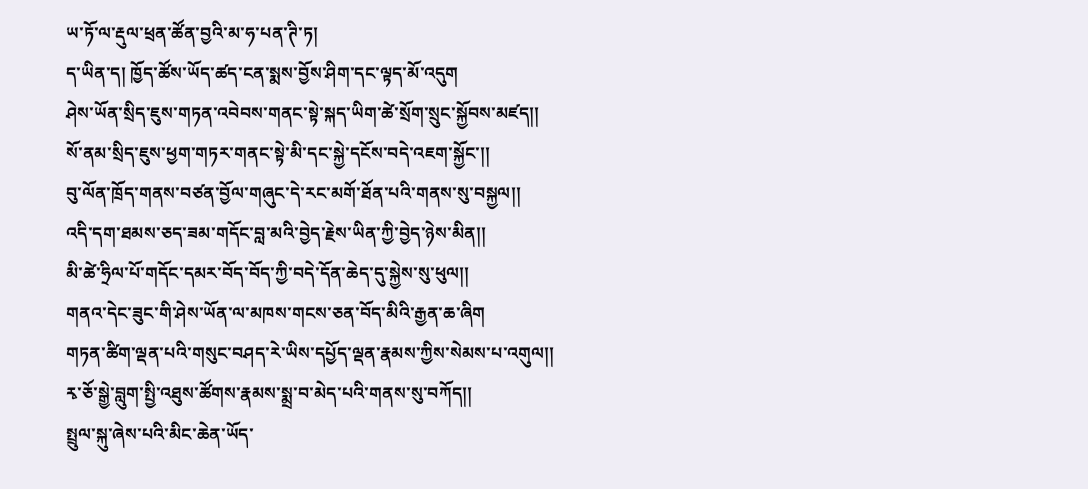ཡ་ཏོ་ལ་རྡུལ་ཕྲན་ཚོན་བྱའི་མ་ཧ་པན་ཊི་ཏ།
ད་ཡིན་ད། ཁྱོད་ཚོས་ཡོད་ཚད་ངན་སྨས་བྱོས་ཤིག་དང་ལྟད་མོ་འདུག
ཤེས་ཡོན་སྲིད་ཇུས་གཏན་འབེབས་གནང་སྟེ་སྐད་ཡིག་ཚེ་སྲོག་སྲུང་སྐྱོབས་མཛད།།
སོ་ནམ་སྲིད་ཇུས་ཕྱག་གཏར་གནང་སྟེ་མི་དང་སྐྱེ་དངོས་བདེ་འཇག་སྐྱོང་།།
བུ་ལོན་ཁྲོད་གནས་བཙན་བྱོལ་གཞུང་དེ་རང་མགོ་ཐོན་པའི་གནས་སུ་བསྐྱལ།།
འདི་དག་ཐམས་ཅད་ཟམ་གདོང་བླ་མའི་བྱེད་རྗེས་ཡིན་ཀྱི་བྱེད་ཉེས་མིན།།
མི་ཚེ་ཧྲིལ་པོ་གདོང་དམར་བོད་བོད་ཀྱི་བདེ་དོན་ཆེད་དུ་སྐྱེས་སུ་ཕུལ།།
གནའ་དེང་ཟུང་གི་ཤེས་ཡོན་ལ་མཁས་གངས་ཅན་བོད་མིའི་རྒྱན་ཆ་ཞིག
གཏན་ཚིག་ལྡན་པའི་གསུང་བཤད་རེ་ཡིས་དཔྱོད་ལྡན་རྣམས་ཀྱིས་སེམས་པ་འགུལ།།
རྭ་ཅོ་སྒྱེ་བླུག་སྤྱི་འཐུས་ཚོགས་རྣམས་སྨྲ་བ་མེད་པའི་གནས་སུ་བཀོད།།
སྤྲུལ་སྐུ་ཞེས་པའི་མིང་ཆེན་ཡོད་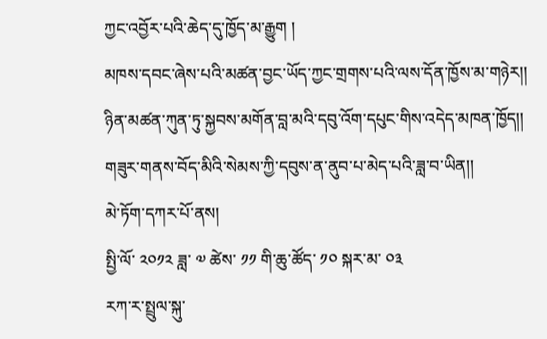ཀྱང་འབྱོར་པའི་ཆེད་དུ་ཁྱོད་མ་རྒྱུག །
མཁས་དབང་ཞེས་པའི་མཚན་བྱང་ཡོད་ཀྱང་གྲགས་པའི་ལས་དོན་ཁྱོས་མ་གཉེར།།
ཉིན་མཚན་ཀུན་ཏུ་སྐྱབས་མགོན་བླ་མའི་དབུ་འོག་དཔུང་གིས་འདེད་མཁན་ཁྱོད།།
གཟུར་གནས་བོད་མིའི་སེམས་ཀྱི་དབུས་ན་ནུབ་པ་མེད་པའི་ཟླ་བ་ཡིན།།
མེ་ཏོག་དཀར་པོ་ནས།
སྤྱི་ལོ་ ༢༠༡༢ ཟླ་ ༧ ཚེས་ ༡༡ གི་ཆུ་ཚོད་ ༡༠ སྐར་མ་ ༠༣
རཀ་ར་སྤྲུལ་སྐུ་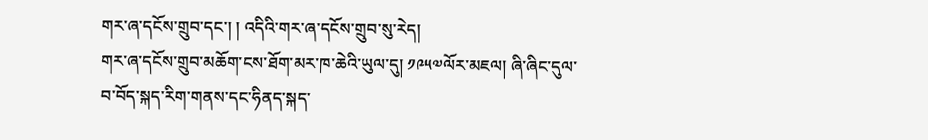གར་ཞ་དངོས་གྲུབ་དང་། ། འདིའི་གར་ཞ་དངོས་གྲུབ་སུ་རེད།
གར་ཞ་དངོས་གྲུབ་མཆོག་ངས་ཐོག་མར་ཁ་ཆེའི་ཡུལ་དུ། ༡༩༥༧ལོར་མཇལ། ཞི་ཞིང་དུལ་བ་བོད་སྐད་རིག་གནས་དང་ཧིནད་སྐད་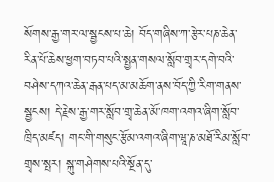སོགས་རྒྱ་གར་ལ་སྦྱངས་པ་ཆེ། བོད་གཞིས་ཀ་རྩེར་པཎ་ཆེན་རིན་པོ་ཆེས་ཕྱག་བཏབ་པའི་སྤྱན་གསལ་སློབ་གྲྭར་དགེ་བའི་བཤེས་དཀའ་ཆེན་རྒན་པད་མ་མཆོག་ནས་བོད་ཀྱི་རིག་གནས་སྦྱངས། དེ་རྗེས་རྒྱ་གར་སློབ་གྲྭ་ཆེན་མོ་ཁག་འགའ་ཞིག་སློབ་ཁྲིད་མཛད། གང་གི་གསུང་རྩོམ་འགའ་ཞིག་ཝཱ་ཎ་མཐོ་རིམ་སློབ་གྲྭས་སྤར། སྐུ་གཤེགས་པའི་སྔོན་དུ་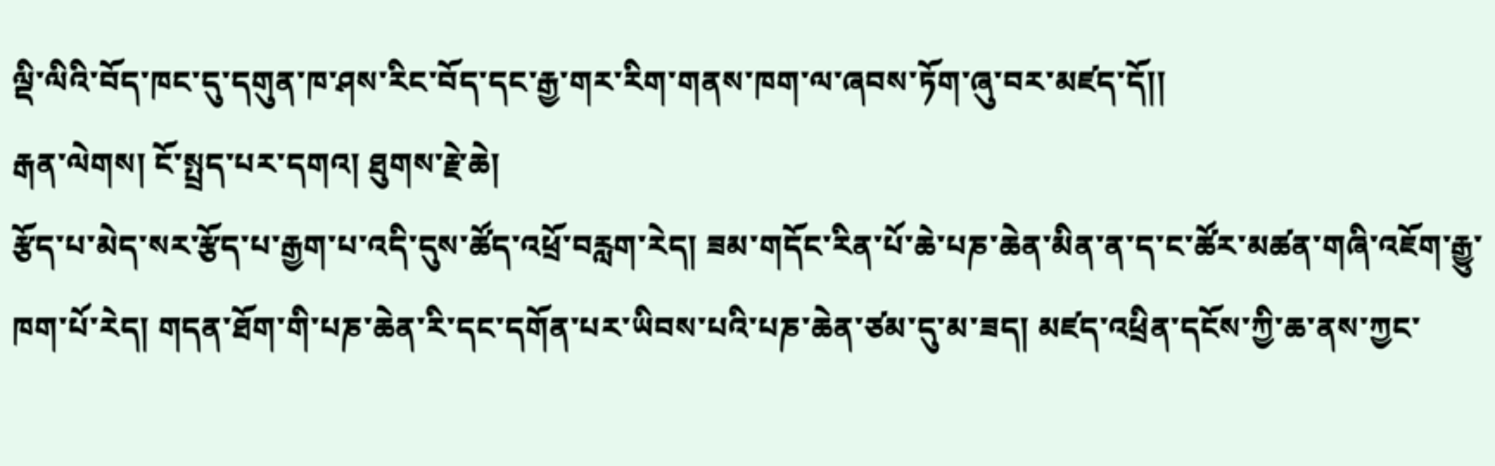ལྡི་ལིའི་བོད་ཁང་དུ་དགུན་ཁ་ཤས་རིང་བོད་དང་རྒྱ་གར་རིག་གནས་ཁག་ལ་ཞབས་ཏོག་ཞུ་བར་མཛད་དོ།།
རྒན་ལེགས། ངོ་སྤྲད་པར་དགའ། ཐུགས་རྗེ་ཆེ།
རྩོད་པ་མེད་སར་རྩོད་པ་རྒྱག་པ་འདི་དུས་ཚོད་འཕྲོ་བརླག་རེད། ཟམ་གདོང་རིན་པོ་ཆེ་པཎ་ཆེན་མིན་ན་ད་ང་ཚོར་མཚན་གཞི་འཇོག་རྒྱུ་ཁག་པོ་རེད། གདན་ཐོག་གི་པཎ་ཆེན་རི་དང་དགོན་པར་ཡིབས་པའི་པཎ་ཆེན་ཙམ་དུ་མ་ཟད། མཛད་འཕྲིན་དངོས་ཀྱི་ཆ་ནས་ཀྱང་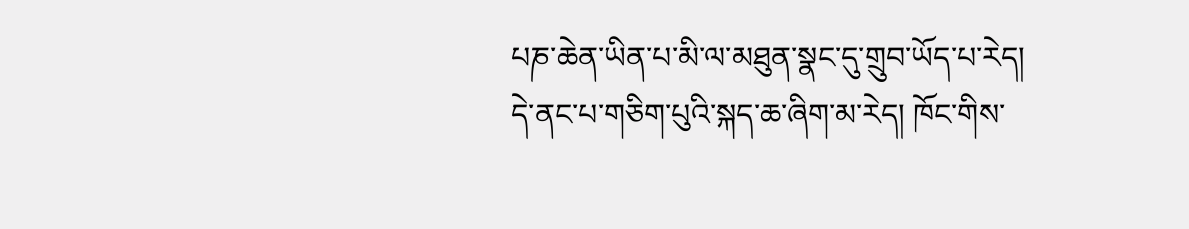པཎ་ཆེན་ཡིན་པ་མི་ལ་མཐུན་སྣང་དུ་གྲུབ་ཡོད་པ་རེད། དེ་ནང་པ་གཅིག་པུའི་སྐད་ཆ་ཞིག་མ་རེད། ཁོང་གིས་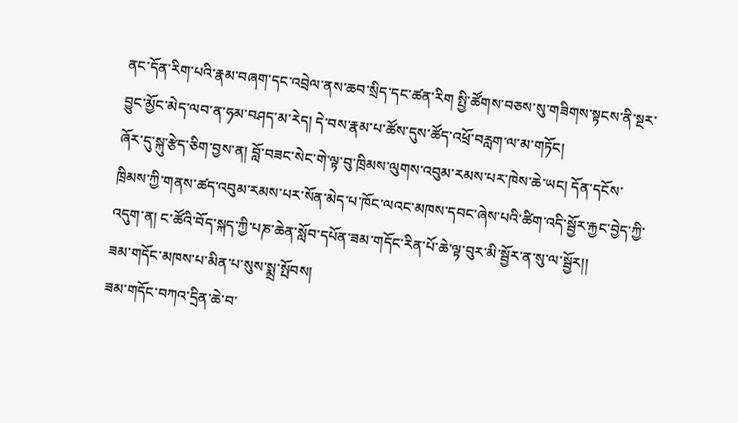ནང་དོན་རིག་པའི་རྣམ་བཞག་དང་འབྲེལ་ནས་ཆབ་སྲིད་དང་ཚན་རིག སྤྱི་ཚོགས་བཅས་སུ་གཟིགས་སྟངས་ནི་སྔར་བྱུང་མྱོང་མེད་ལབ་ན་ཧམ་བཤད་མ་རེད། དེ་བས་རྣམ་པ་ཚོས་དུས་ཚོད་འཕྲོ་བརླག་ལ་མ་གཏོང།
ཞོར་དུ་སྐུ་རྩེད་ཅིག་བྱས་ན། བློ་བཟང་སེང་གེ་ལྟ་བུ་ཁྲིམས་ལུགས་འབུམ་རམས་པར་ཁེས་ཆེ་ཡང། དོན་དངོས་ཁྲིམས་ཀྱི་གནས་ཚད་འབུམ་རམས་པར་སོན་མེད་པ་ཁོང་ལའང་མཁས་དབང་ཞེས་པའི་ཚིག་འདི་སྦྱོར་རྐྱང་བྱེད་ཀྱི་འདུག་ན། ང་ཚོའི་བོད་སྐད་ཀྱི་པཎ་ཆེན་སློབ་དཔོན་ཟམ་གདོང་རིན་པོ་ཆེ་ལྟ་བུར་མི་སྦྱོར་ན་སུ་ལ་སྦྱོར།།
ཟམ་གདོང་མཁས་པ་མིན་པ་སུས་སྨྲ་སྤོབས།
ཟམ་གདོང་བཀའ་དྲིན་ཆེ་བ་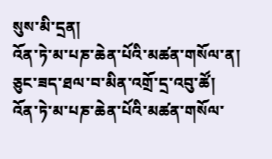སུས་མི་དྲན།
འོན་ཏེ་མ་པཎ་ཆེན་པོའི་མཚན་གསོལ་ན།
ཅུང་ཟད་ཐལ་བ་མིན་འགྲོ་དྲ་འབུ་ཚོ།
འོན་ཏེ་མ་པཎ་ཆེན་པོའི་མཚན་གསོལ་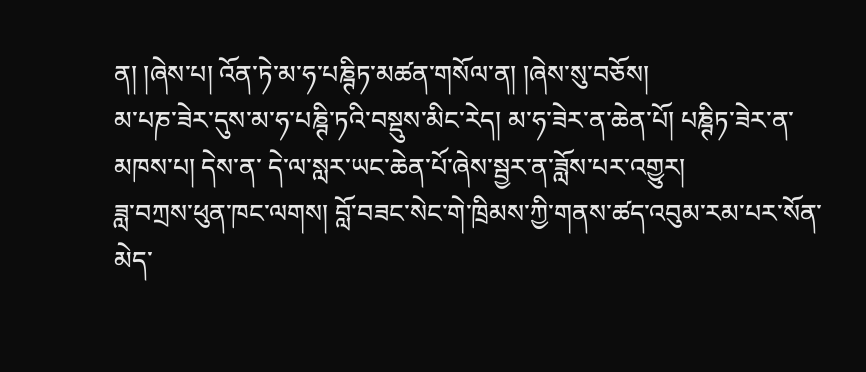ན། །ཞེས་པ། འོན་ཏེ་མ་ཧ་པཎྚིཏ་མཚན་གསོལ་ན། །ཞེས་སུ་བཅོས།
མ་པཎ་ཟེར་དུས་མ་ཧ་པཎྚི་ཏའི་བསྡུས་མིང་རེད། མ་ཧ་ཟེར་ན་ཆེན་པོ། པཎྚིཏ་ཟེར་ན་མཁས་པ། དེས་ན་ དེ་ལ་སླར་ཡང་ཆེན་པོ་ཞེས་སྦྱར་ན་ཟློས་པར་འགྱུར།
ཟླ་བཀྲས་ཕུན་ཁང་ལགས། བློ་བཟང་སེང་གེ་ཁྲིམས་ཀྱི་གནས་ཚད་འབུམ་རམ་པར་སོན་མེད་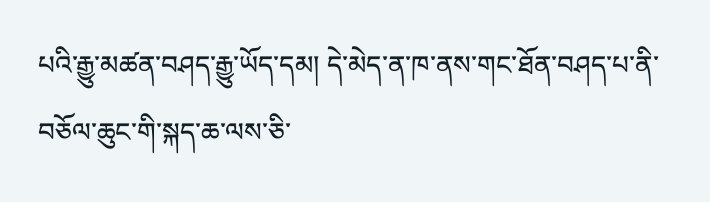པའི་རྒྱུ་མཚན་བཤད་རྒྱུ་ཡོད་དམ། དེ་མེད་ན་ཁ་ནས་གང་ཐོན་བཤད་པ་ནི་བཅོལ་ཆུང་གི་སྐད་ཆ་ལས་ཅི་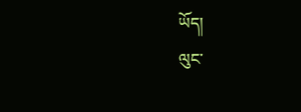ཡོད།
ལུང་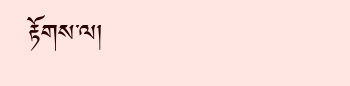རྟོགས་ལ།